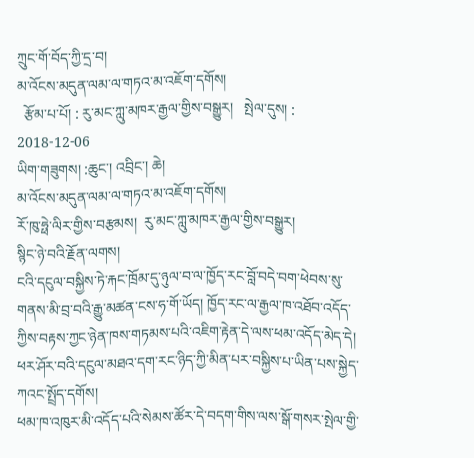ཀྲུང་གོ་བོད་ཀྱི་དྲ་བ།
མ་འོངས་མདུན་ལམ་ལ་གཏའ་མ་འཇོག་དགོས།
  རྩོམ་པ་པོ། : རུ་མང་ཀླུ་མཁར་རྒྱལ་གྱིས་བསྒྱུར།   སྤེལ་དུས། : 2018-12-06
ཡིག་གཟུགས། :ཆུང་། འབྲིང་། ཆེ།
མ་འོངས་མདུན་ལམ་ལ་གཏའ་མ་འཇོག་དགོས།
རོ་ཁུ་ཧྥེ་ལིར་གྱིས་བརྩམས།  རུ་མང་ཀླུ་མཁར་རྒྱལ་གྱིས་བསྒྱུར།
སྙིང་ཉེ་བའི་རྗོན་ལགས།
ངའི་དངུལ་བསྐྱིས་ཏེ་རྐང་ཁྲོམ་དུ་ཉུལ་བ་ལ་ཁྱོད་རང་བློ་བདེ་བག་ཕེབས་སུ་གནས་མི་བྲ་བའི་རྒྱུ་མཚན་ངས་ཧ་གོ་ཡོད། ཁྱོད་རང་ལ་རྒྱལ་ཁ་འཐོབ་འདོད་ཀྱིས་བརྟས་ཀྱང་ཉེན་ཁས་གཏམས་པའི་འཇིག་རྟེན་དེ་ལས་ཕམ་འདོད་མེད་དེ། ཕར་ཤོར་བའི་དངུལ་མཐའ་དག་རང་ཉིད་ཀྱི་མིན་པར་བསྐྱིས་པ་ཡིན་པས་སྐྱེད་ཀའང་སྤྲོད་དགོས།
ཕམ་ཁ་འཁུར་མི་འདོད་པའི་སེམས་ཚོར་དེ་བདག་གིས་ལས་སྒོ་གསར་སྤེལ་གྱི་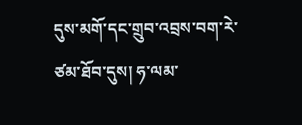དུས་མགོ་དང་གྲུབ་འབྲས་བག་རེ་ཙམ་ཐོབ་དུས། ཧ་ལམ་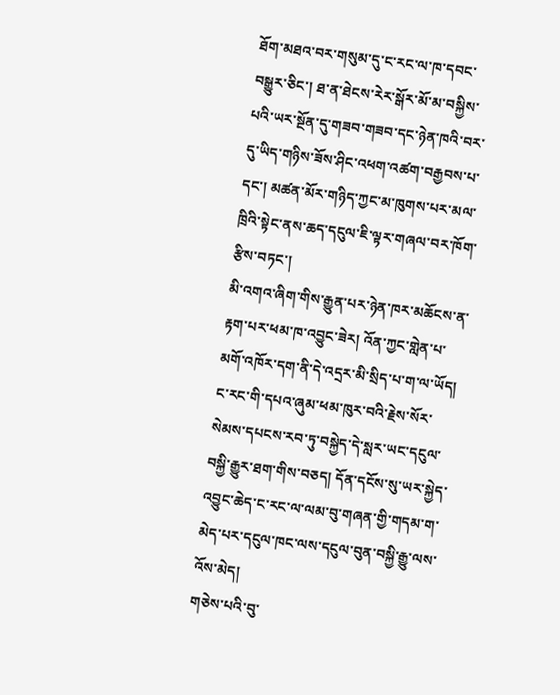ཐོག་མཐའ་བར་གསུམ་དུ་ང་རང་ལ་ཁ་དབང་བསྒྱུར་ཅིང་། ཐ་ན་ཐེངས་རེར་སྒོར་མོ་མ་བསྐྱིས་པའི་ཡར་སྔོན་དུ་གཟབ་གཟབ་དང་ཉེན་ཁའི་བར་དུ་ཡིད་གཉིས་ཟོས་ཤིང་འཕག་འཚག་བརྒྱབས་པ་དང་། མཚན་མོར་གཉིད་ཀྱང་མ་ཁུགས་པར་མལ་ཁྲིའི་སྟེང་ནས་ཆད་དངུལ་ཇི་ལྟར་གཞལ་བར་ཁོག་རྩིས་བཏང་།
མི་འགའ་ཞིག་གིས་རྒྱུན་པར་ཉེན་ཁར་མཆོངས་ན་རྟག་པར་ཕམ་ཁ་འབྱུང་ཟེར། འོན་ཀྱང་གླེན་པ་མགོ་འཁོར་དག་ནི་དེ་འདྲར་མི་སྲིད་པ་ག་ལ་ཡོད། ང་རང་གི་དཔའ་ཞུམ་ཕམ་ཁུར་བའི་རྗེས་སོར་སེམས་དཔངས་རབ་ཏུ་བསྐྱེད་དེ་སླར་ཡང་དངུལ་བསྐྱི་རྒྱུར་ཐག་གིས་བཅད། དོན་དངོས་སུ་ཡར་སྐྱེད་འབྱུང་ཆེད་ང་རང་ལ་ལམ་བུ་གཞན་གྱི་གདམ་ག་མེད་པར་དངུལ་ཁང་ལས་དངུལ་བུན་བསྐྱི་རྒྱུ་ལས་འོས་མེད།
གཅེས་པའི་བུ་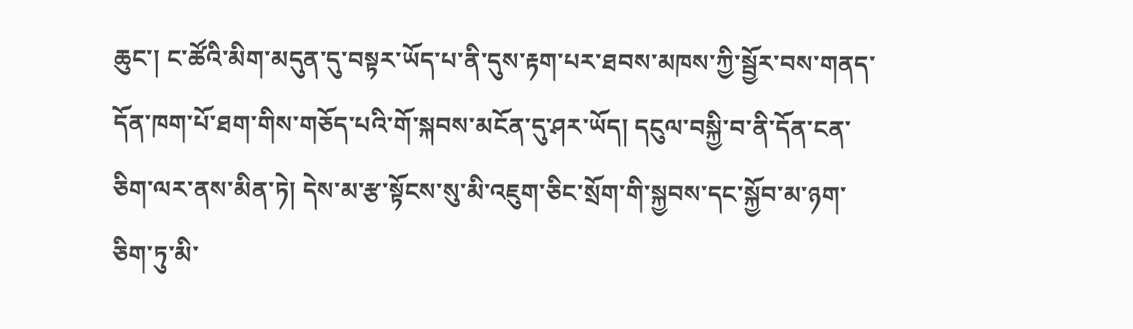ཆུང་། ང་ཚོའི་མིག་མདུན་དུ་བསྟར་ཡོད་པ་ནི་དུས་རྟག་པར་ཐབས་མཁས་ཀྱི་སྦྱོར་བས་གནད་དོན་ཁག་པོ་ཐག་གིས་གཅོད་པའི་གོ་སྐབས་མངོན་དུ་ཤར་ཡོད། དངུལ་བསྐྱི་བ་ནི་དོན་ངན་ཅིག་ལར་ནས་མིན་ཏེ། དེས་མ་རྩ་སྟོངས་སུ་མི་འཇུག་ཅིང་སྲོག་གི་སྐྱབས་དང་སྐྱོབ་མ་ཉག་ཅིག་ཏུ་མི་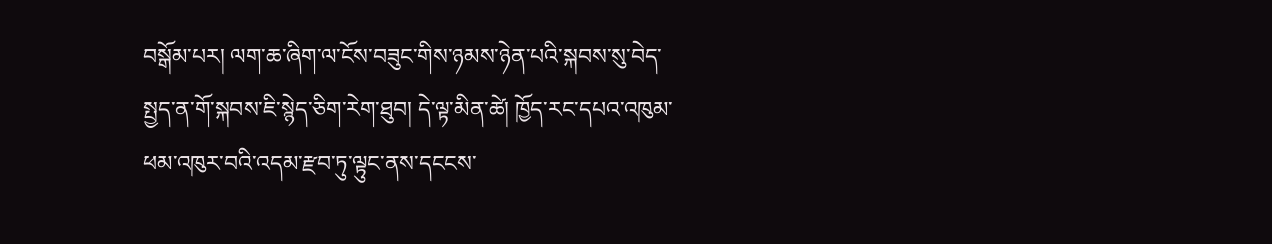བསྒོམ་པར། ལག་ཆ་ཞིག་ལ་ངོས་བཟུང་གིས་ཉམས་ཉེན་པའི་སྐབས་སུ་བེད་སྤྱད་ན་གོ་སྐབས་ཇི་སྙེད་ཅིག་རེག་ཐུབ། དེ་ལྟ་མིན་ཚེ། ཁྱོད་རང་དཔའ་འཁུམ་ཕམ་འཁུར་བའི་འདམ་རྫབ་ཏུ་ལྟུང་ནས་དངངས་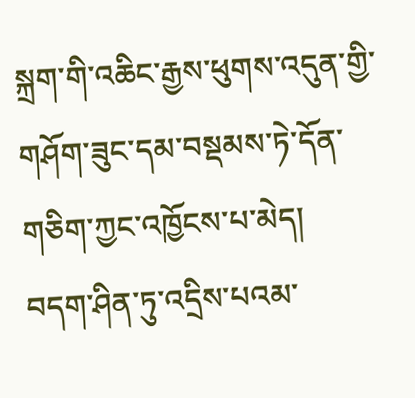སྐྲག་གི་འཆིང་རྒྱས་ཕུགས་འདུན་གྱི་གཤོག་ཟུང་དམ་བསྡམས་ཏེ་དོན་གཅིག་ཀྱང་འཁྱོངས་པ་མེད།
བདག་ཤིན་ཏུ་འདྲིས་པའམ་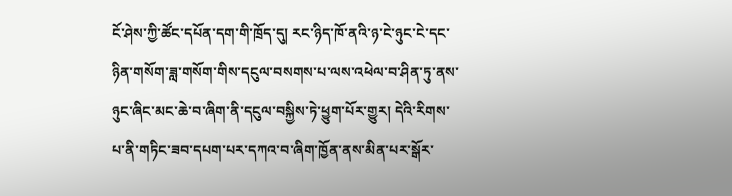ངོ་ཤེས་ཀྱི་ཚོང་དཔོན་དག་གི་ཁྲོད་དུ། རང་ཉིད་ཁོ་ནའི་ཉ་ངེ་ཉུང་ངེ་དང་ཉིན་གསོག་ཟླ་གསོག་གིས་དངུལ་བསགས་པ་ལས་འཕེལ་བ་ཤིན་ཏུ་ནས་ཉུང་ཞིང་མང་ཆེ་བ་ཞིག་ནི་དངུལ་བསྐྱིས་ཏེ་ཕྱུག་པོར་གྱུར། དེའི་རིགས་པ་ནི་གཏིང་ཟབ་དཔག་པར་དཀའ་བ་ཞིག་ཁྱོན་ནས་མིན་པར་སྒོར་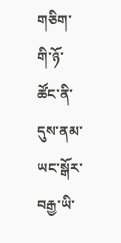གཅིག་གི་ཉོ་ཚོང་ནི་དུས་ནམ་ཡང་སྒོར་བརྒྱ་ཡི་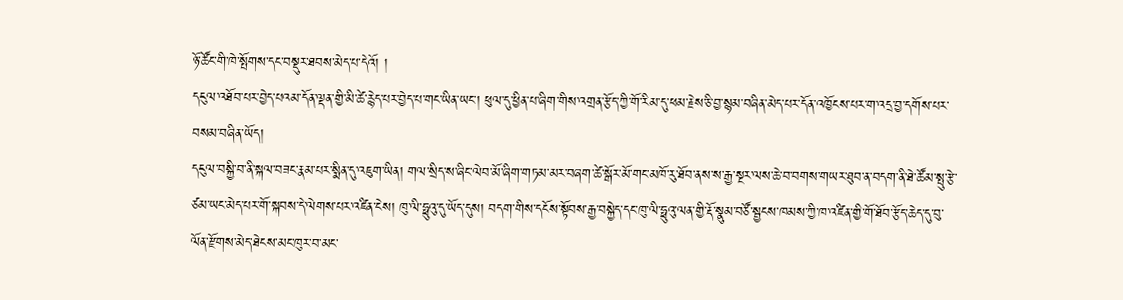ཉོ་ཚོང་གི་ཁེ་སྤོགས་དང་བསྡུར་ཐབས་མེད་པ་དེའོ། །
དངུལ་འཐོབ་པར་བྱེད་པའམ་དོན་ལྡན་གྱི་མི་ཚེ་རྙེད་པར་བྱེད་པ་གང་ཡིན་ཡང་། ཕུལ་དུ་ཕྱིན་པ་ཞིག་གིས་འགྲན་རྩོད་ཀྱི་གོ་རིམ་དུ་ཕམ་རྗེས་ཅི་བྱ་སྙམ་བཞིན་མེད་པར་དོན་འཁྱོངས་པར་ག་འདྲ་བྱ་དགོས་པར་བསམ་བཞིན་ཡོད།
དངུལ་བསྐྱི་བ་ནི་སྐལ་བཟང་རྣམ་པར་སྨིན་དུ་འཇུག་ཡིན། གལ་སྲིད་ས་ཞིང་ལེབ་མོ་ཞིག་གཏམ་མར་བཞག་ཚེ་སྒོར་མོ་གང་མཁོ་རུ་ཐོབ་ནས་ས་རྒྱ་སྔར་ལས་ཆེ་བ་བགས་གཡར་ཐུབ་ན་བདག་ནི་ཐེ་ཚོམ་སྤུ་རྩེ་ཙམ་ཡང་མེད་པར་གོ་སྐབས་དེ་ལེགས་པར་འཛིན་ངེས། ཁུ་ལི་ཧྥུའུ་དུ་ཡོད་དུས། བདག་གིས་དངོས་སྟོབས་རྒྱ་བསྐྱེད་དང་ཁུ་ལི་ཧྥུའུ་ལན་གྱི་རྡོ་སྣུམ་བཙོ་སྦྱངས་ཁམས་ཀྱི་ཁ་འཛིན་གྱི་གོ་ཐོབ་རྩོད་ཆེད་དུ་བུ་ལོན་རྫོགས་མེད་ཐེངས་མང་ཁུར་བ་མང་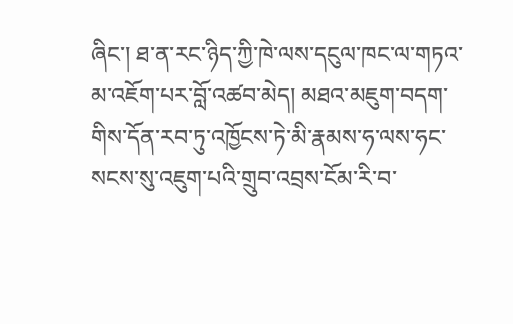ཞིང་། ཐ་ན་རང་ཉིད་ཀྱི་ཁེ་ལས་དངུལ་ཁང་ལ་གཏའ་མ་འཇོག་པར་བློ་འཚབ་མེད། མཐའ་མཇུག་བདག་གིས་དོན་རབ་ཏུ་འཁྱོངས་ཏེ་མི་རྣམས་ཧ་ལས་ཧང་སངས་སུ་འཇུག་པའི་གྲུབ་འབྲས་ངོམ་རི་བ་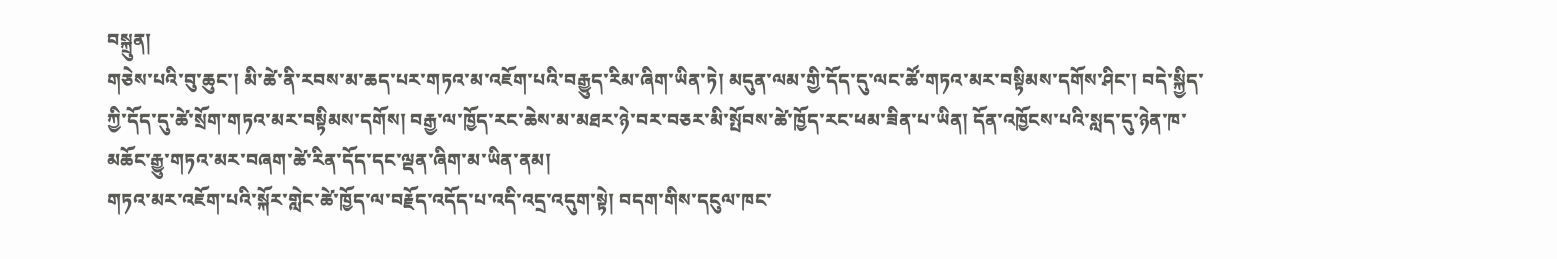བསྐྲུན།
གཅེས་པའི་བུ་ཆུང་། མི་ཚེ་ནི་རབས་མ་ཆད་པར་གཏའ་མ་འཇོག་པའི་བརྒྱུད་རིམ་ཞིག་ཡིན་ཏེ། མདུན་ལམ་གྱི་དོད་དུ་ལང་ཚོ་གཏའ་མར་བསྟིམས་དགོས་ཤིང་། བདེ་སྐྱིད་ཀྱི་དོད་དུ་ཚེ་སྲོག་གཏའ་མར་བསྟིམས་དགོས། བརྒྱ་ལ་ཁྱོད་རང་ཆེས་མ་མཐར་ཉེ་བར་བཅར་མི་སྤོབས་ཚེ་ཁྱོད་རང་ཕམ་ཟིན་པ་ཡིན། དོན་འཁྱོངས་པའི་སླད་དུ་ཉེན་ཁ་མཆོང་རྒྱུ་གཏའ་མར་བཞག་ཚེ་རིན་དོད་དང་ལྡན་ཞིག་མ་ཡིན་ནམ།
གཏའ་མར་འཇོག་པའི་སྐོར་གླེང་ཚེ་ཁྱོད་ལ་བརྗོད་འདོད་པ་འདི་འདྲ་འདུག་སྟེ། བདག་གིས་དངུལ་ཁང་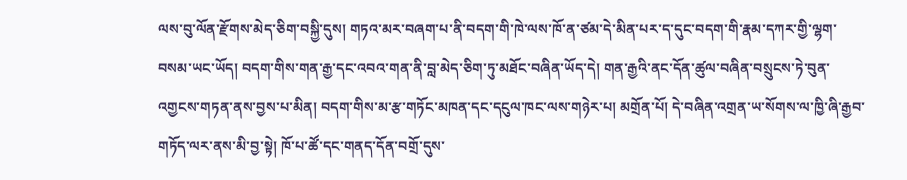ལས་བུ་ལོན་རྫོགས་མེད་ཅིག་བསྐྱི་དུས། གཏའ་མར་བཞག་པ་ནི་བདག་གི་ཁེ་ལས་ཁོ་ན་ཙམ་དེ་མིན་པར་ད་དུང་བདག་གི་རྣམ་དཀར་གྱི་ལྷག་བསམ་ཡང་ཡོད། བདག་གིས་གན་རྒྱ་དང་འབའ་གན་ནི་བླ་མེད་ཅིག་ཏུ་མཐོང་བཞིན་ཡོད་དེ། གན་རྒྱའི་ནང་དོན་ཚུལ་བཞིན་བསྲུངས་ཏེ་བུན་འགྱངས་གཏན་ནས་བྱས་པ་མིན། བདག་གིས་མ་རྩ་གཏོང་མཁན་དང་དངུལ་ཁང་ལས་གཉེར་པ། མགྲོན་པོ། དེ་བཞིན་འགྲན་ཡ་སོགས་ལ་ཁྱི་ཞི་རྒྱབ་གཏོད་ལར་ནས་མི་བྱ་སྟེ། ཁོ་པ་ཚོ་དང་གནད་དོན་བགྲོ་དུས་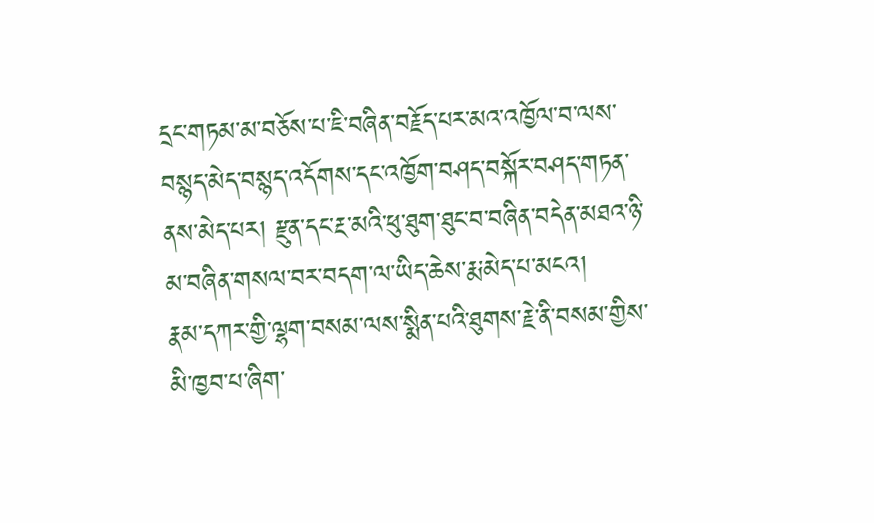དྲང་གཏམ་མ་བཅོས་པ་ཇི་བཞིན་བརྗོད་པར་མའ་འཁྱོལ་བ་ལས་བསྙད་མེད་བསྙད་འདོགས་དང་འཁྱོག་བཤད་བསྐོར་བཤད་གཏན་ནས་མེད་པར། རྫུན་དང་རྔ་མའི་ཕུ་ཐུག་ཐུང་བ་བཞིན་བདེན་མཐའ་ཉི་མ་བཞིན་གསལ་བར་བདག་ལ་ཡིད་ཆེས་རྨ་མེད་པ་མངའ།
རྣམ་དཀར་གྱི་ལྷག་བསམ་ལས་སྨིན་པའི་ཐུགས་རྗེ་ནི་བསམ་གྱིས་མི་ཁྱབ་པ་ཞིག་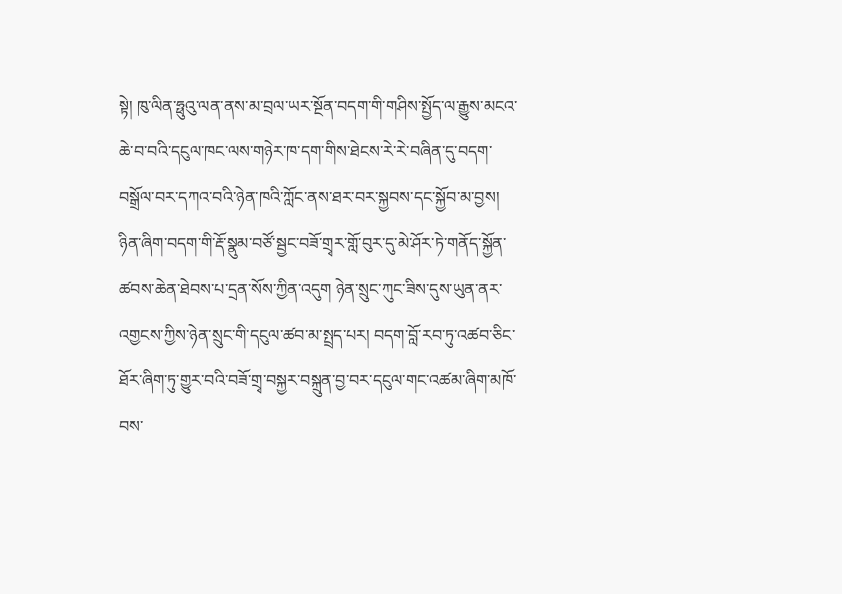སྟེ། ཁུ་ལིན་ཧྥུའུ་ལན་ནས་མ་བྲལ་ཡར་སྔོན་བདག་གི་གཤིས་སྤྱོད་ལ་རྒྱུས་མངའ་ཆེ་བ་བའི་དངུལ་ཁང་ལས་གཉེར་ཁ་དག་གིས་ཐེངས་རེ་རེ་བཞིན་དུ་བདག་བསྒྲོལ་བར་དཀའ་བའི་ཉེན་ཁའི་ཀློང་ནས་ཐར་བར་སྐྱབས་དང་སྐྱོབ་མ་བྱས།
ཉིན་ཞིག་བདག་གི་རྡོ་སྣུམ་བཙོ་སྦྱང་བཟོ་གྲྭར་གློ་བུར་དུ་མེ་ཤོར་ཏེ་གནོད་སྐྱོན་ཚབས་ཆེན་ཐེབས་པ་དྲན་སོས་ཀྱིན་འདུག ཉེན་སྲུང་ཀུང་ཟིས་དུས་ཡུན་ནར་འགྱངས་ཀྱིས་ཉེན་སྲུང་གི་དངུལ་ཚབ་མ་སྤྲད་པར། བདག་བློ་རབ་ཏུ་འཚབ་ཅིང་ཐོར་ཞིག་ཏུ་གྱུར་བའི་བཟོ་གྲྭ་བསྐྱར་བསྐྲུན་བྱ་བར་དངུལ་གང་འཚམ་ཞིག་མཁོ་བས་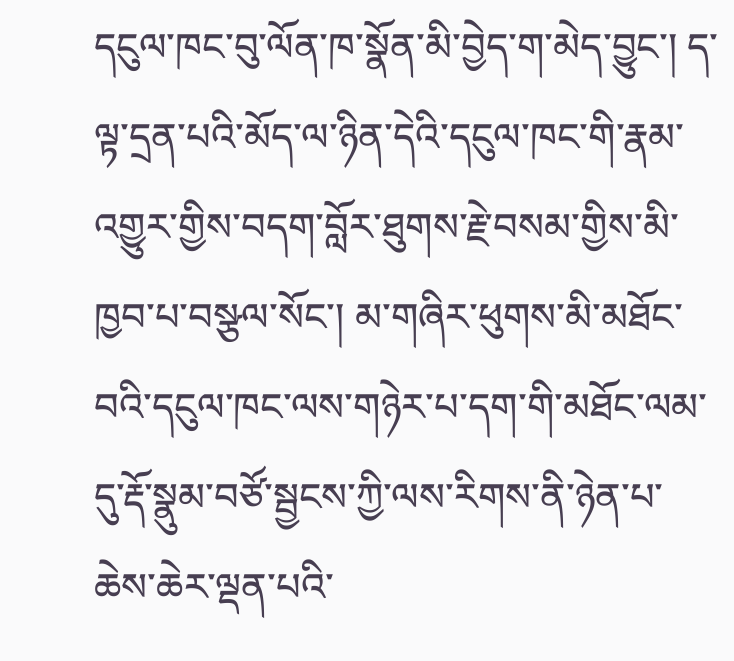དངུལ་ཁང་བུ་ལོན་ཁ་སྣོན་མི་བྱེད་ག་མེད་བྱུང་། ད་ལྟ་དྲན་པའི་མོད་ལ་ཉིན་དེའི་དངུལ་ཁང་གི་རྣམ་འགྱུར་གྱིས་བདག་བློར་ཐུགས་རྗེ་བསམ་གྱིས་མི་ཁྱབ་པ་བསྩལ་སོང་། མ་གཞིར་ཕུགས་མི་མཐོང་བའི་དངུལ་ཁང་ལས་གཉེར་པ་དག་གི་མཐོང་ལམ་དུ་རྡོ་སྣུམ་བཙོ་སྦྱངས་ཀྱི་ལས་རིགས་ནི་ཉེན་པ་ཆེས་ཆེར་ལྡན་པའི་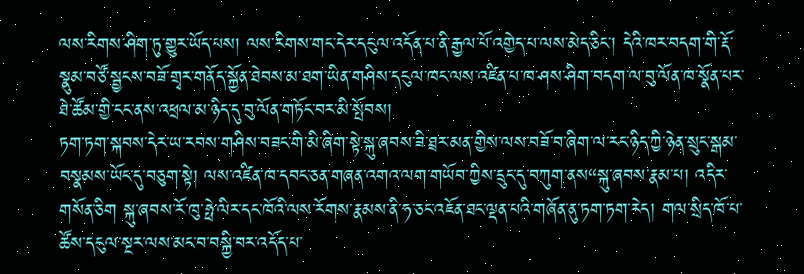ལས་རིགས་ཤིག་ཏུ་གྱུར་ཡོད་པས། ལས་རིགས་གང་དེར་དངུལ་འདོན་པ་ནི་རྒྱལ་པོ་འགྱེད་པ་ལས་མེད་ཅིང་། དེའི་ཁར་བདག་གི་རྡོ་སྣུམ་བཙོ་སྦྱངས་བཟོ་གྲྭར་གནོད་སྐྱོན་ཐེབས་མ་ཐག་ཡིན་གཤིས་དངུལ་ཁང་ལས་འཛིན་པ་ཁ་ཤས་ཤིག་བདག་ལ་བུ་ལོན་ཁ་སྣོན་པར་ཐེ་ཚོམ་གྱི་ངང་ནས་འཕྲལ་མ་ཉིད་དུ་བུ་ལོན་གཏོང་བར་མི་སྤོབས།
ཏག་ཏག་སྐབས་དེར་ཡ་རབས་གཤིས་བཟང་གི་མི་ཞིག་སྟེ་སྐུ་ཞབས་ཟི་ཐྲར་མན་གྱིས་ལས་བཟོ་བ་ཞིག་ལ་རང་ཉིད་ཀྱི་ཉེན་སྲུང་སྒམ་བསྣམས་ཡོང་དུ་བཅུག་སྟེ། ལས་འཛིན་ཁ་དབང་ཅན་གཞན་འགའ་ལག་གཡོབ་ཀྱིས་དྲུང་དུ་བཀུག་ནས“སྐུ་ཞབས་རྣམ་པ། འདིར་གསོན་ཅིག སྐུ་ཞབས་རོ་ཁུ་ཧྥེ་ལིར་དང་ཁོའི་ལས་རོགས་རྣམས་ནི་ཧ་ཅང་འཇོན་ཐང་ལྡན་པའི་གཞོན་ནུ་ཏག་ཏག་རེད། གལ་སྲིད་ཁོ་པ་ཚོས་དངུལ་སྔར་ལས་མང་བ་བསྐྱི་བར་འདོད་པ་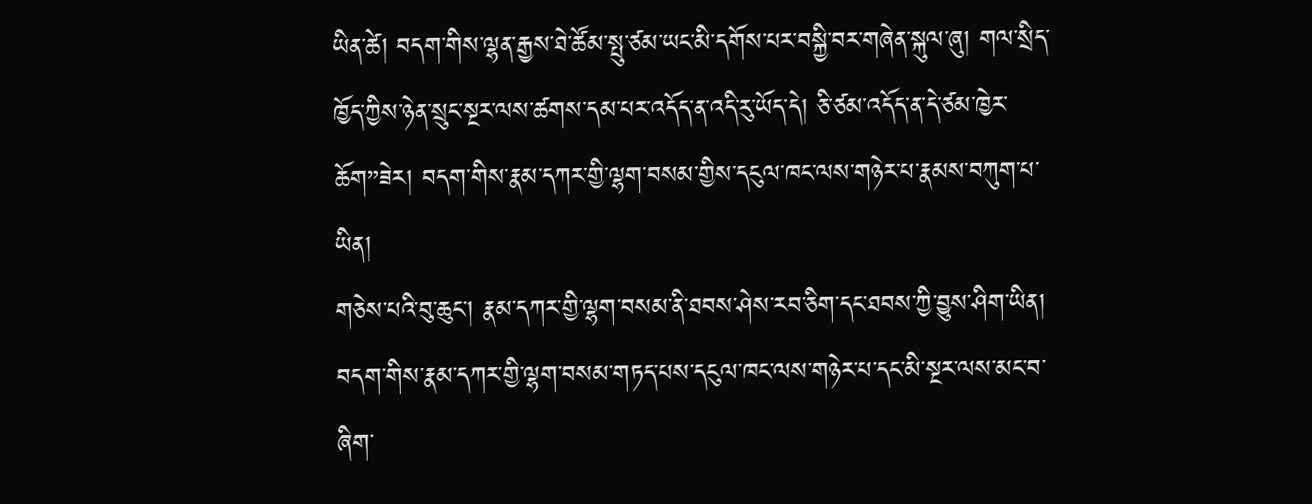ཡིན་ཚེ། བདག་གིས་ལྷན་རྒྱས་ཐེ་ཚོམ་སྤུ་ཙམ་ཡང་མི་དགོས་པར་བསྐྱི་བར་གཞེན་སྐུལ་ཞུ། གལ་སྲིད་ཁྱོད་ཀྱིས་ཉེན་སྲུང་སྔར་ལས་ཚགས་དམ་པར་འདོད་ན་འདི་རུ་ཡོད་དེ། ཅི་ཙམ་འདོད་ན་དེ་ཙམ་ཁྱེར་ཆོག”ཟེར། བདག་གིས་རྣམ་དཀར་གྱི་ལྷག་བསམ་གྱིས་དངུལ་ཁང་ལས་གཉེར་པ་རྣམས་བཀུག་པ་ཡིན།
གཅེས་པའི་བུ་ཆུང་། རྣམ་དཀར་གྱི་ལྷག་བསམ་ནི་ཐབས་ཤེས་རབ་ཅིག་དང་ཐབས་ཀྱི་བྱུས་ཤིག་ཡིན། བདག་གིས་རྣམ་དཀར་གྱི་ལྷག་བསམ་གཏད་པས་དངུལ་ཁང་ལས་གཉེར་པ་དང་མི་སྔར་ལས་མང་བ་ཞིག་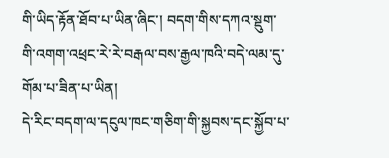གི་ཡིད་རྟོན་ཐོབ་པ་ཡིན་ཞིང་། བདག་གིས་དཀའ་སྡུག་གི་འགག་འཕྲང་རེ་རེ་བརྒལ་བས་རྒྱལ་ཁའི་བདེ་ལམ་དུ་གོམ་པ་ཟིན་པ་ཡིན།
དེ་རིང་བདག་ལ་དངུལ་ཁང་གཅིག་གི་སྐྱབས་དང་སྐྱོབ་པ་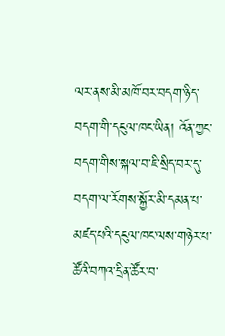ལར་ནས་མི་མཁོ་བར་བདག་ཉིད་བདག་གི་དངུལ་ཁང་ཡིན། འོན་ཀྱང་བདག་གིས་སྐལ་བ་ཇི་སྲིད་བར་དུ་བདག་ལ་རོགས་སྐྱོར་མི་དམན་པ་མཛད་པའི་དངུལ་ཁང་ལས་གཉེར་པ་ཚོའི་བཀའ་དྲིན་ཚོར་བ་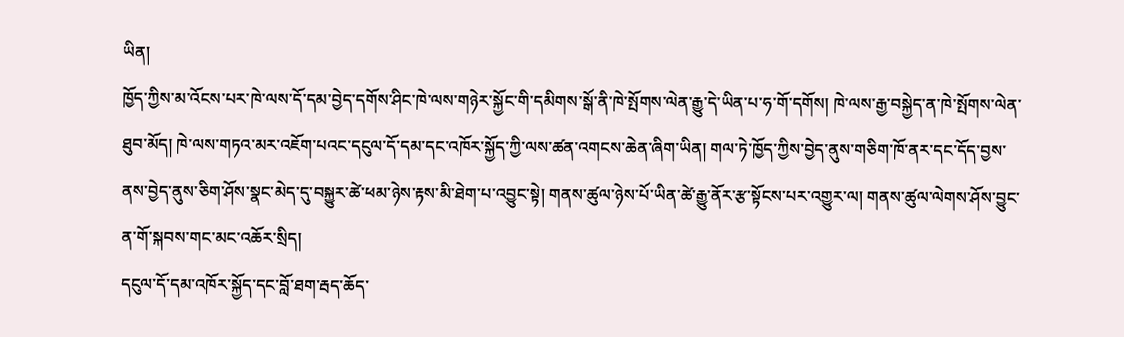ཡིན།
ཁྱོད་ཀྱིས་མ་འོངས་པར་ཁེ་ལས་དོ་དམ་བྱེད་དགོས་ཤིང་ཁེ་ལས་གཉེར་སྐྱོང་གི་དམིགས་སྒོ་ནི་ཁེ་སྤོགས་ལེན་རྒྱུ་དེ་ཡིན་པ་ཧ་གོ་དགོས། ཁེ་ལས་རྒྱ་བསྐྱེད་ན་ཁེ་སྤོགས་ལེན་ཐུབ་མོད། ཁེ་ལས་གཏའ་མར་འཇོག་པའང་དངུལ་དོ་དམ་དང་འཁོར་སྐྱོད་ཀྱི་ལས་ཚན་འགངས་ཆེན་ཞིག་ཡིན། གལ་ཏེ་ཁྱོད་ཀྱིས་བྱེད་ནུས་གཅིག་ཁོ་ནར་དང་དོད་བྱས་ནས་བྱེད་ནུས་ཅིག་ཤོས་སྣང་མེད་དུ་བསྐྱུར་ཚེ་ཕམ་ཉེས་རྟས་མི་ཐེག་པ་འབྱུང་སྟེ། གནས་ཚུལ་ཉེས་པོ་ཡིན་ཚེ་རྒྱུ་ནོར་རྩ་སྟོངས་པར་འགྱུར་ལ། གནས་ཚུལ་ལེགས་ཤོས་བྱུང་ན་གོ་སྐབས་གང་མང་འཆོར་སྲིད།
དངུལ་དོ་དམ་འཁོར་སྐྱོད་དང་བློ་ཐག་རྦད་ཆོད་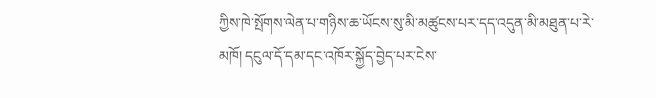ཀྱིས་ཁེ་སྤོགས་ལེན་པ་གཉིས་ཆ་ཡོངས་སུ་མི་མཚུངས་པར་དད་འདུན་མི་མཐུན་པ་རེ་མཁོ། དངུལ་དོ་དམ་དང་འཁོར་སྐྱོད་བྱེད་པར་ངེས་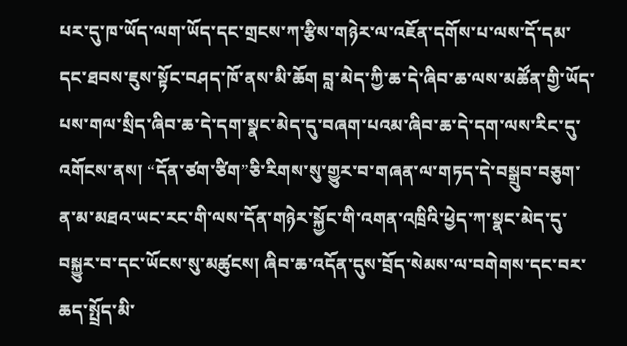པར་དུ་ཁ་ཡོད་ལག་ཡོད་དང་གྲངས་ཀ་རྩིས་གཉེར་ལ་འཇོན་དགོས་པ་ལས་དོ་དམ་དང་ཐབས་ཇུས་སྟོང་བཤད་ཁོ་ནས་མི་ཆོག བླ་མེད་ཀྱི་ཆ་དེ་ཞིབ་ཆ་ལས་མཚོན་གྱི་ཡོད་པས་གལ་སྲིད་ཞིབ་ཆ་དེ་དག་སྣང་མེད་དུ་བཞག་པའམ་ཞིབ་ཆ་དེ་དག་ལས་རིང་དུ་འགོངས་ནས། “དོན་ཙག་ཙིག”ཅི་རིགས་སུ་གྱུར་བ་གཞན་ལ་གཏད་དེ་བསྒྲུབ་བཅུག་ན་མ་མཐའ་ཡང་རང་གི་ལས་དོན་གཉེར་སྐྱོང་གི་འགན་འཁྲིའི་ཕྱེད་ཀ་སྣང་མེད་དུ་བསྐྱུར་བ་དང་ཡོངས་སུ་མཚུངས། ཞིབ་ཆ་འདོན་དུས་བྲོད་སེམས་ལ་བགེགས་དང་བར་ཆད་སྤྲོད་མི་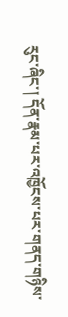རུང་ཞིང་། དོན་རྣམ་པར་འཁྱོངས་པར་གནད་གཉིས་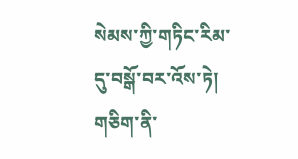སེམས་ཀྱི་གཏིང་རིམ་དུ་བསྒོ་བར་འོས་ཏེ། གཅིག་ནི་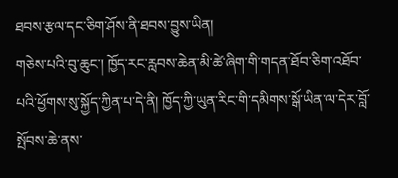ཐབས་རྩལ་དང་ཅིག་ཤོས་ནི་ཐབས་བྱུས་ཡིན།
གཅེས་པའི་བུ་ཆུང་། ཁྱོད་རང་རླབས་ཆེན་མི་ཚེ་ཞིག་གི་གདན་ཐོབ་ཅིག་འཐོབ་པའི་ཕྱོགས་སུ་སྐྱོད་ཀྱིན་པ་དེ་ནི། ཁྱོད་ཀྱི་ཡུན་རིང་གི་དམིགས་སྒོ་ཡིན་ལ་དེར་བློ་སྤོབས་ཆེ་ནས་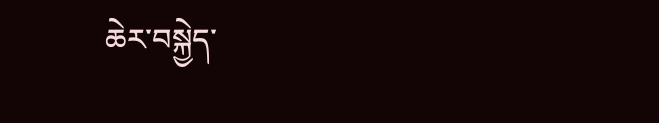ཆེར་བསྐྱེད་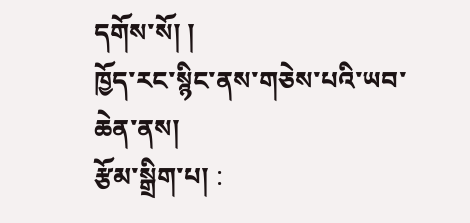དགོས་སོ། །
ཁྱོད་རང་སྙིང་ནས་གཅེས་པའི་ཡབ་ཆེན་ནས།
རྩོམ་སྒྲིག་པ། :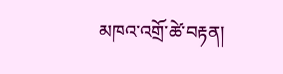མཁའ་འགྲོ་ཚེ་བརྟན།